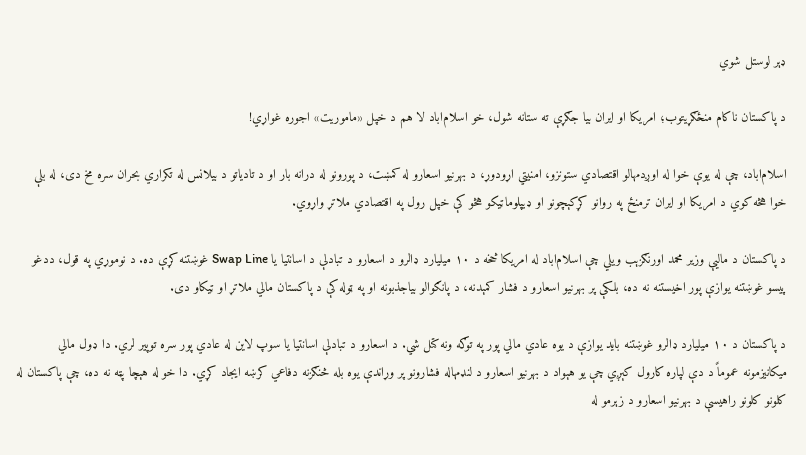ډېر لوستل شوي

د پاکستان ناکام منځګړیتوب؛ امریکا او ایران بیا جګړې ته ستانه شول، خو اسلام‌اباد لا هم د خپل «ماموریت» اجوره غواړي!

اسلام‌اباد، چې له یوې خوا له اوږدمهالو اقتصادي ستونزو، امنیتي اړودوړ، د بهرنیو اسعارو له کمښت، د پورونو له درانه بار او د تادیاتو د بیلانس له تکراري بحران سره مخ دی، له بلې خوا هڅه کوي د امریکا او ایران ترمنځ په روانو کړکېچونو او ډیپلوماټیکو هڅو کې خپل رول په اقتصادي ملاتړ واړوي.

د پاکستان د مالیې وزیر محمد اورنګزېب ویلي چې اسلام‌اباد له امریکا څخه د ۱۰ میلیارد ډالرو د اسعارو د تبادلې د اسانتیا یا Swap Line غوښتنه کړې ده. د نوموړي په قول، ددغو پیسو غوښتنه یوازې پور اخیستنه نه ده، بلکې پر بهرنیو اسعارو د فشار کمېدنه، د پانګوالو بیاجذبونه او په ټوله کې د پاکستان مالي ملاتړ او ټیکاو دی.

د پاکستان د ۱۰ میلیارد ډالرو غوښتنه باید یوازې د یوه عادي مالي پور په توګه ونه کتل شي. د اسعارو د تبادلې اسانتیا یا سوپ لاین له عادي پور سره توپیر لري. دا ډول مالي میکانیزمونه عموماً د دې لپاره کارول کېږي چې یو هېواد د بهرنیو اسعارو د لنډمهاله فشارونو پر وړاندې یوه بله څنګزنه دفاعي کرښه ایجاد کړي. دا خو له هېچا پټه نه ده، چې پاکستان له کلونو کلونو راهیسې د بهرنیو اسعارو د زېرمو له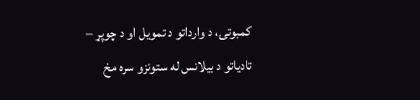کمبوتۍ، د وارداتو د تمویل او د چوپړ – تادیاتو د بیلانس له ستونزو سره مخ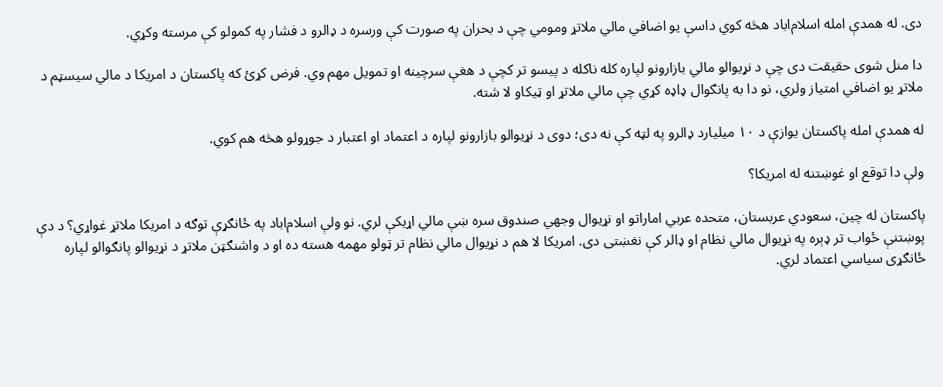دی. له همدې امله اسلام‌اباد هڅه کوي داسې یو اضافي مالي ملاتړ ومومي چې د بحران په صورت کې ورسره د ډالرو د فشار په کمولو کې مرسته وکړي.

دا منل شوی حقیقت دی چې د نړیوالو مالي بازارونو لپاره کله ناکله د پیسو تر کچې د هغې سرچینه او تمویل مهم وي. فرض کړئ که پاکستان د امریکا د مالي سیسټم د ملاتړ یو اضافي امتیاز ولري، نو دا به پانګوال ډاډه کړي چې مالي ملاتړ او ټیکاو لا شته.

له همدې امله پاکستان یوازې د ۱۰ میلیارد ډالرو په لټه کې نه دی؛ دوی د نړیوالو بازارونو لپاره د اعتماد او اعتبار د جوړولو هڅه هم کوي.

ولې دا توقع او غوښتنه له امریکا؟

پاکستان له چین، سعودي عربستان، متحده عربي اماراتو او نړیوال وجهي صندوق سره ښې مالي اړیکې لري. نو ولې اسلام‌اباد په ځانګړې توګه د امریکا ملاتړ غواړي؟ د دې پوښتنې ځواب تر ډېره په نړیوال مالي نظام او ډالر کې نغښتی دی. امریکا لا هم د نړیوال مالي نظام تر ټولو مهمه هسته ده او د واشنګټن ملاتړ د نړیوالو پانګوالو لپاره ځانګړی سیاسي اعتماد لري.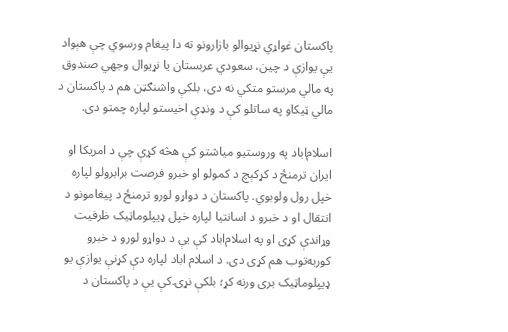پاکستان غواړي نړیوالو بازارونو ته دا پیغام ورسوي چې هېواد یې یوازې د چین، سعودي عربستان یا نړیوال وجهي صندوق په مالي مرستو متکي نه دی، بلکې واشنګټن هم د پاکستان د مالي ټیکاو په ساتلو کې د ونډې اخیستو لپاره چمتو دی.

اسلام‌اباد په وروستیو میاشتو کې هڅه کړې چې د امریکا او ایران ترمنځ د کړکېچ د کمولو او خبرو فرصت برابرولو لپاره خپل رول ولوبوي. پاکستان د دواړو لورو ترمنځ د پیغامونو د انتقال او د خبرو د اسانتیا لپاره خپل ډیپلوماټیک ظرفیت وړاندې کړی او په اسلام‌اباد کې یې د دواړو لورو د خبرو کوربه‌توب هم کړی دی. د اسلام اباد لپاره دې کړنې یوازې یو ډیپلوماټیک بری ورنه کړ؛ بلکې نړۍ کې یې د پاکستان د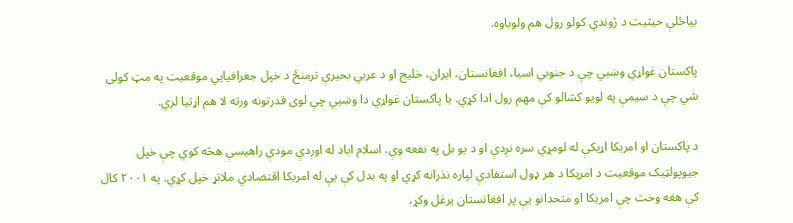بیاځلې حیثیت د ژوندي کولو رول هم ولوباوه.

پاکستان غواړي وښيي چې د جنوبي اسیا، افغانستان، ایران، خلیج او د عربي بحیرې ترمنځ د خپل جغرافیایي موقعیت په مټ کولی شي چې د سیمې په لویو کشالو کې مهم رول ادا کړي. یا پاکستان غواړي دا وښیي چې لوی قدرتونه ورته لا هم اړتیا لري.

د پاکستان او امریکا اړیکې له لومړي سره نږدې او د یو بل په نفعه وې. اسلام اباد له اوږدې مودې راهیسې هڅه کوي چې خپل جیوپولټیک موقعیت د امریکا د هر ډول استفادې لپاره نذرانه کړي او په بدل کې یې له امریکا اقتصادي ملاتړ خپل کړي. په ۲۰۰۱ کال کې هغه وخت چې امریکا او متحدانو یې پر افغانستان یرغل وکړ،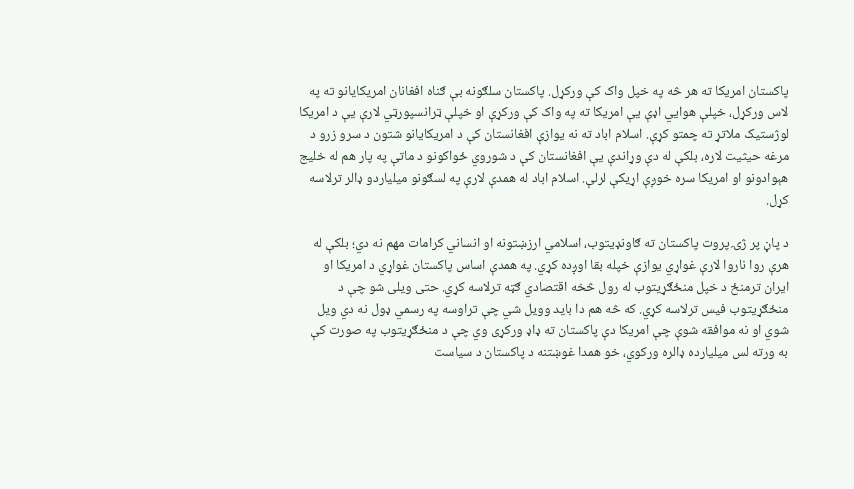پاکستان امریکا ته هر څه په خپل واک کې ورکړل. پاکستان سلګونه بې ګناه افغانان امریکایانو ته په لاس ورکړل، خپلې هوایي اډې یې امریکا ته په واک کې ورکړې او خپلې ټرانسپورټي لارې یې د امریکا لوژستیک ملاتړ ته چمتو کړې. اسلام اباد ته نه یوازې افغانستان کې د امریکایانو شتون د سرو زرو د مرغه حیثیت لاره، بلکې له دې وړاندې یې افغانستان کې د شوروي ځواکونو د ماتې په پار هم له خلیج هېوادونو او امریکا سره خوږې اړیکې لرلې. اسلام اباد له همدې لارې په لسګونو میلیاردو ډالر ترلاسه کړل.

د پاڼ پر ژۍ پروت پاکستان ته ګاونډیتوب، اسلامي ارزښتونه او انساني کرامات مهم نه دي؛ بلکې له هرې روا ناروا لارې غواړي یوازې خپله بقا اوږده کړي. په همدې اساس پاکستان غواړي د امریکا او ایران ترمنځ د خپل منځګړیتوب له رول څخه اقتصادي ګټه ترلاسه کړي. حتی ویلی شو چې د منځګړیتوب فیس ترلاسه کړي. که څه هم دا باید وویل شي چې تراوسه په رسمي ډول نه دي ویل شوي او نه موافقه شوې چې امریکا دې پاکستان ته ډاډ ورکړی وي چې د منځګړیتوب په صورت کې به ورته لس میلیارده ډالره ورکوي، خو همدا غوښتنه د پاکستان د سیاست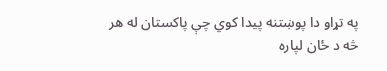په تړاو دا پوښتنه پیدا کوي چې پاکستان له هر څه د ځان لپاره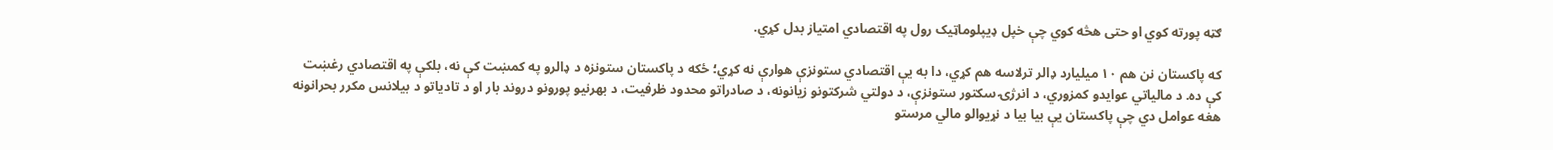ګټه پورته کوي او حتی هڅه کوي چې خپل ډیپلوماټیک رول په اقتصادي امتیاز بدل کړي.

که پاکستان نن هم ۱۰ میلیارد ډالر ترلاسه هم کړي، دا به یې اقتصادي ستونزې هوارې نه کړي؛ ځکه د پاکستان ستونزه د ډالرو په کمښت کې نه، بلکې په اقتصادي رغښت کې ده. د مالیاتي عوایدو کمزوري، د انرژۍ سکتور ستونزې، د دولتي شرکتونو زیانونه، د صادراتو محدود ظرفیت، د بهرنیو پورونو دروند بار او د تادیاتو د بیلانس مکرر بحرانونه هغه عوامل دي چې پاکستان یې بیا بیا د نړیوالو مالي مرستو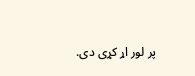پر لور اړ کړی دی.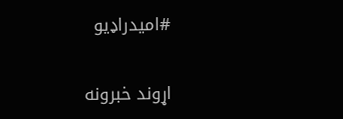#امیدراډيو

اړوند خبرونه